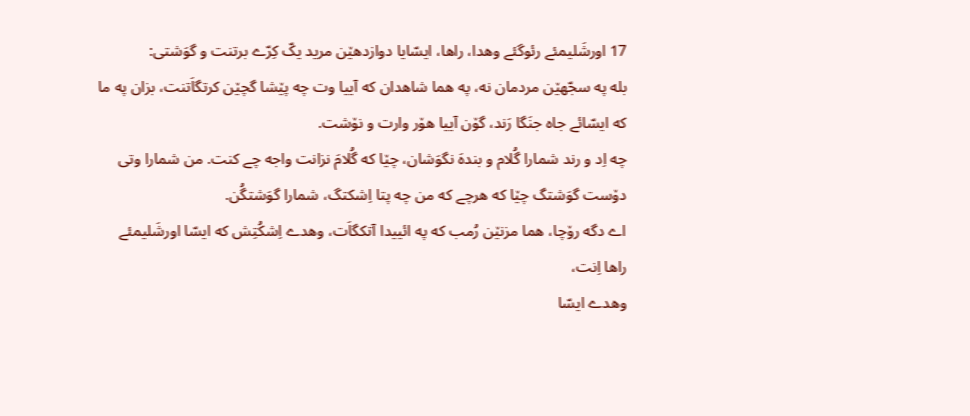17 اورشَلیمئے رئوگئے وهدا، راها، ایسّایا دوازدهێن مرید یکّ کِرّے برتنت و گوَشتی:
بله په سجّهێن مردمان نه، په هما شاهدان که آییا وت چه پێشا گچێن کرتگاَتنت، بزان په ما که ایسّائے جاه جنَگا رَند، گۆن آییا هۆر وارت و نۆشت.
چه اِد و رند شمارا گُلام و بندهَ نگوَشان، چێا که گُلامَ نزانت واجه چے کنت. من شمارا وتی دۆست گوَشتگ چێا که هرچے که من چه پتا اِشکتگ، شمارا گوَشتگُن.
اے دگه رۆچا، هما مزنێن رُمب که په ائییدا آتکگاَت، وهدے اِشکُتِش که ایسّا اورشَلیمئے راها اِنت،
وهدے ایسّا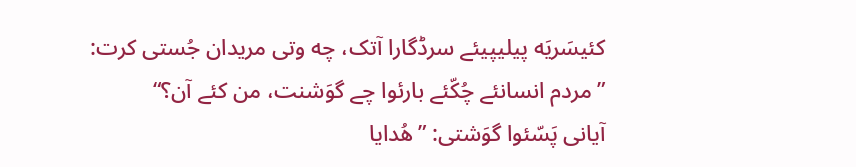کئیسَریَه پیلیپیئے سرڈگارا آتک، چه وتی مریدان جُستی کرت: ”مردم انسانئے چُکّئے بارئوا چے گوَشنت، من کئے آن؟“
آیانی پَسّئوا گوَشتی: ”هُدایا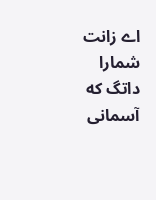اے زانت شمارا داتگ که آسمانی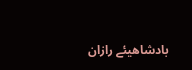بادشاهیئے رازان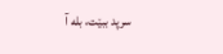سرپد ببێت، بله آ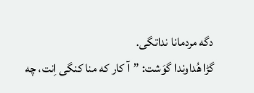دگه مردمانا نداتگی.
گڑا هُداوندا گوَشت: ”آ کار که منا کنگی اِنت، چه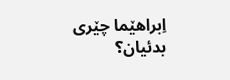اِبراهێما چێری بدئیان؟